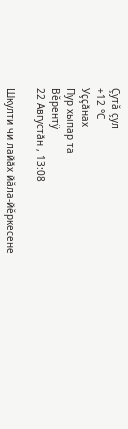Çутă çул
+12 °С
Уҫҫӑнах
Пур хыпар та
Вĕрентÿ
22 Августӑн , 13:08

Шкулти чи лайӑх йăла-йĕркесене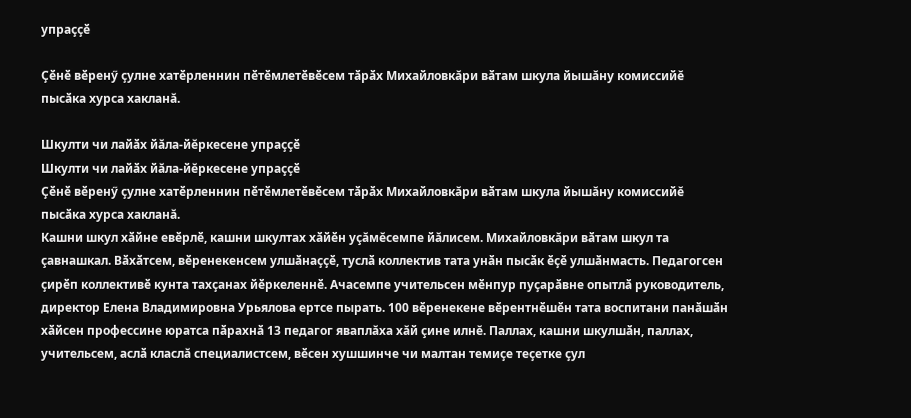упраҫҫӗ

Ҫӗнӗ вӗренӳ ҫулне хатӗрленнин пӗтӗмлетӗвӗсем тӑрӑх Михайловкăри вӑтам шкула йышăну комиссийĕ пысӑка хурса хакланă.

Шкулти чи лайӑх йăла-йĕркесене упраҫҫӗ
Шкулти чи лайӑх йăла-йĕркесене упраҫҫӗ
Ҫӗнӗ вӗренӳ ҫулне хатӗрленнин пӗтӗмлетӗвӗсем тӑрӑх Михайловкăри вӑтам шкула йышăну комиссийĕ пысӑка хурса хакланă.
Кашни шкул хӑйне евӗрлӗ, кашни шкултах хӑйӗн уçăмĕсемпе йăлисем. Михайловкăри вӑтам шкул та çавнашкал. Вӑхӑтсем, вӗренекенсем улшӑнаҫҫӗ, туслӑ коллектив тата унӑн пысӑк ӗҫӗ улшӑнмасть. Педагогсен ҫирӗп коллективӗ кунта тахҫанах йӗркеленнӗ. Ачасемпе учительсен мӗнпур пуҫарӑвне опытлӑ руководитель, директор Елена Владимировна Урьялова ертсе пырать. 100 вӗренекене вӗрентнӗшӗн тата воспитани панӑшӑн хӑйсен профессине юратса пӑрахнӑ 13 педагог яваплăха хăй çине илнĕ. Паллах, кашни шкулшӑн, паллах, учительсем, аслӑ класлă специалистсем, вӗсен хушшинче чи малтан темиҫе теҫетке ҫул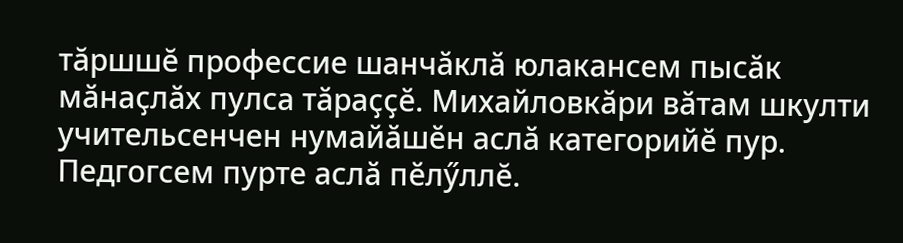тăршшĕ профессие шанчӑклӑ юлакансем пысӑк мӑнаҫлӑх пулса тӑраҫҫӗ. Михайловкӑри вӑтам шкулти учительсенчен нумайӑшӗн аслӑ категорийӗ пур. Педгогсем пурте аслӑ пӗлӳллĕ.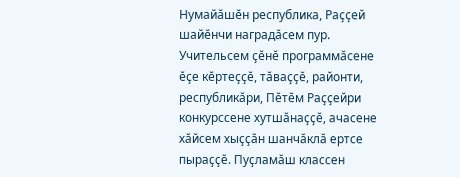Нумайӑшӗн республика, Раҫҫей шайӗнчи наградӑсем пур. Учительсем ҫӗнӗ программӑсене ӗҫе кӗртеҫҫӗ, тӑваҫҫӗ, районти, республикӑри, Пӗтӗм Раҫҫейри конкурссене хутшӑнаҫҫӗ, ачасене хӑйсем хыҫҫӑн шанчӑклӑ ертсе пыраҫҫӗ. Пуҫламӑш классен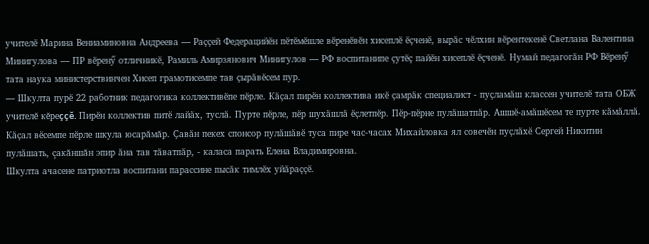учителӗ Марина Вениаминовна Андреева — Раҫҫей Федерацийӗн пӗтӗмӗшле вӗренӗвӗн хисеплӗ ӗҫченӗ, вырӑс чӗлхин вӗрентекенӗ Светлана Валентина Минигулова — ПР вӗренӳ отличникӗ, Рамиль Амирзянович Минигулов — РФ воспитанипе ҫутӗҫ пайӗн хисеплӗ ӗҫченӗ. Нумай педагогӑн РФ Вӗренӳ тата наука министерствинчен Хисеп грамотисемпе тав ҫырӑвӗсем пур.
— Шкулта пурӗ 22 работник педагогика коллективӗпе пӗрле. Кӑҫал пирӗн коллектива икӗ ҫамрӑк специалист - пуҫламӑш классен учителӗ тата ОБЖ учителĕ кĕреççĕ. Пирӗн коллектив питӗ лайӑх, туслӑ. Пурте пӗрле, пӗр шухӑшлӑ ӗҫлетпӗр. Пӗр-пӗрне пулӑшатпӑр. Ашшӗ-амӑшӗсем те пурте кӑмӑллӑ. Кӑҫал вӗсемпе пӗрле шкула юсарăмăр. Ҫавӑн пекех спонсор пулӑшӑвӗ туса пире час-часах Михайловка ял совечӗн пуҫлӑхӗ Сергей Никитин пулӑшать, çакăншăн эпир ӑна тав тӑватпӑр, - каласа парать Елена Владимировна.
Шкулта ачасене патриотла воспитани парассине пысӑк тимлӗх уйӑраҫҫӗ.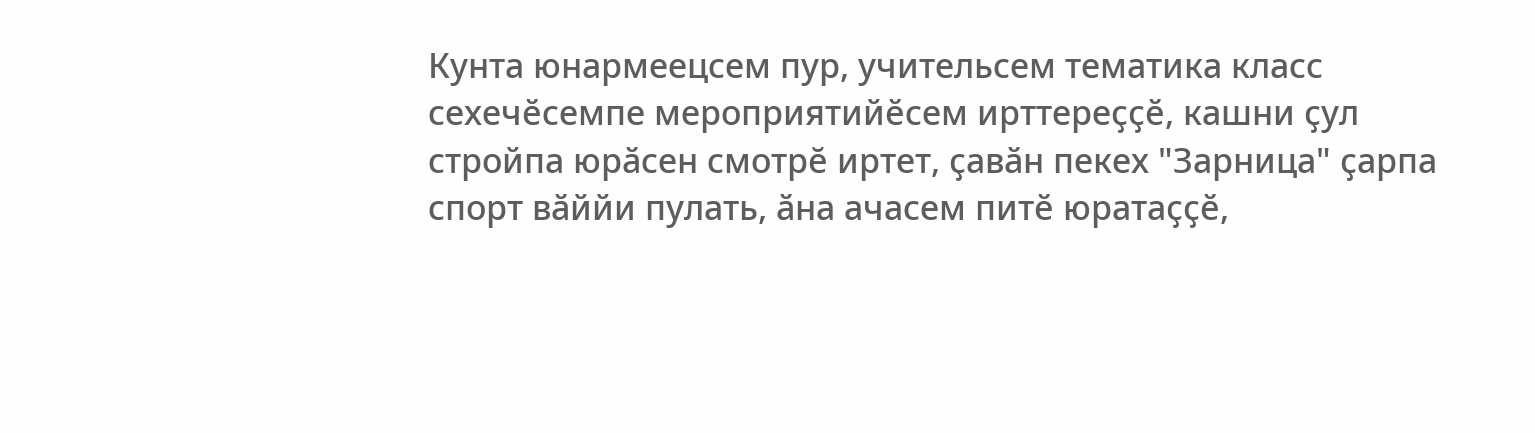Кунта юнармеецсем пур, учительсем тематика класс сехечӗсемпе мероприятийӗсем ирттереҫҫӗ, кашни ҫул стройпа юрӑсен смотрĕ иртет, ҫавӑн пекех "Зарница" ҫарпа спорт вӑййи пулать, ӑна ачасем питӗ юратаҫҫӗ,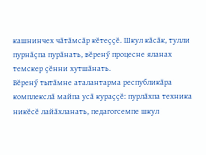кашнинчех чӑтӑмсӑр кӗтеҫҫӗ. Шкул кӑсӑк, тулли пурнӑҫпа пурӑнать, вӗренӳ процесне яланах темскер ҫӗнни хутшӑнать.
Вӗренӳ тытӑмне аталантарма республикӑра комплекслӑ майпа усӑ кураҫҫӗ: пурлӑхпа техника никӗсӗ лайӑхланать, педагогсемпе шкул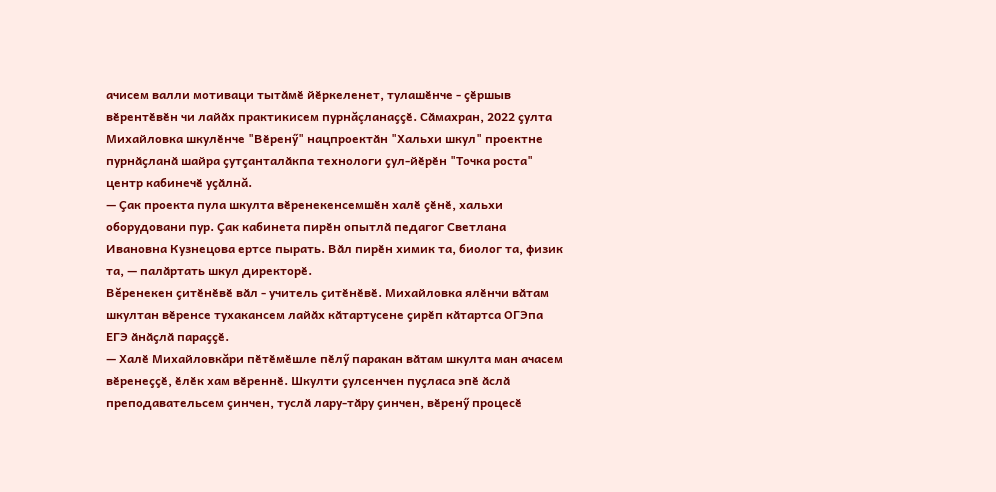ачисем валли мотиваци тытӑмӗ йӗркеленет, тулашӗнче - ҫӗршыв вӗрентӗвӗн чи лайӑх практикисем пурнăçланаҫҫӗ. Сӑмахран, 2022 ҫулта Михайловка шкулӗнче "Вӗренӳ" нацпроектӑн "Хальхи шкул" проектне пурнӑҫланӑ шайра ҫутҫанталӑкпа технологи ҫул-йӗрӗн "Точка роста" центр кабинечӗ уҫӑлнă.
— Ҫак проекта пула шкулта вӗренекенсемшӗн халӗ ҫӗнӗ, хальхи оборудовани пур. Ҫак кабинета пирӗн опытлӑ педагог Светлана Ивановна Кузнецова ертсе пырать. Вӑл пирӗн химик та, биолог та, физик та, — палӑртать шкул директорӗ.
Вĕренекен ҫитӗнӗвӗ вӑл - учитель ҫитӗнӗвӗ. Михайловка ялӗнчи вӑтам шкултан вӗренсе тухакансем лайӑх кӑтартусене ҫирӗп кӑтартса ОГЭпа ЕГЭ ӑнӑҫлӑ параҫҫӗ.
— Халӗ Михайловкăри пӗтӗмӗшле пӗлӳ паракан вӑтам шкулта ман ачасем вӗренеҫҫӗ, ӗлӗк хам вӗреннӗ. Шкулти ҫулсенчен пуҫласа эпӗ ӑслӑ преподавательсем ҫинчен, туслӑ лару-тӑру ҫинчен, вӗренӳ процесӗ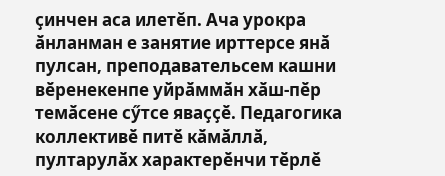ҫинчен аса илетĕп. Ача урокра ӑнланман е занятие ирттерсе янӑ пулсан, преподавательсем кашни вӗренекенпе уйрӑммӑн хӑш-пӗр темӑсене сӳтсе яваҫҫӗ. Педагогика коллективӗ питӗ кӑмӑллӑ, пултарулӑх характерӗнчи тӗрлӗ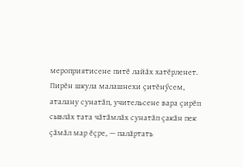мероприятисене питӗ лайӑх хатӗрленет. Пирӗн шкула малашнехи ҫитӗнӳсем, аталану сунатӑп, учительсене вара ҫирӗп сывлӑх тата чӑтӑмлӑх сунатӑп ҫакӑн пек ҫӑмӑл мар ӗҫре, — палӑртать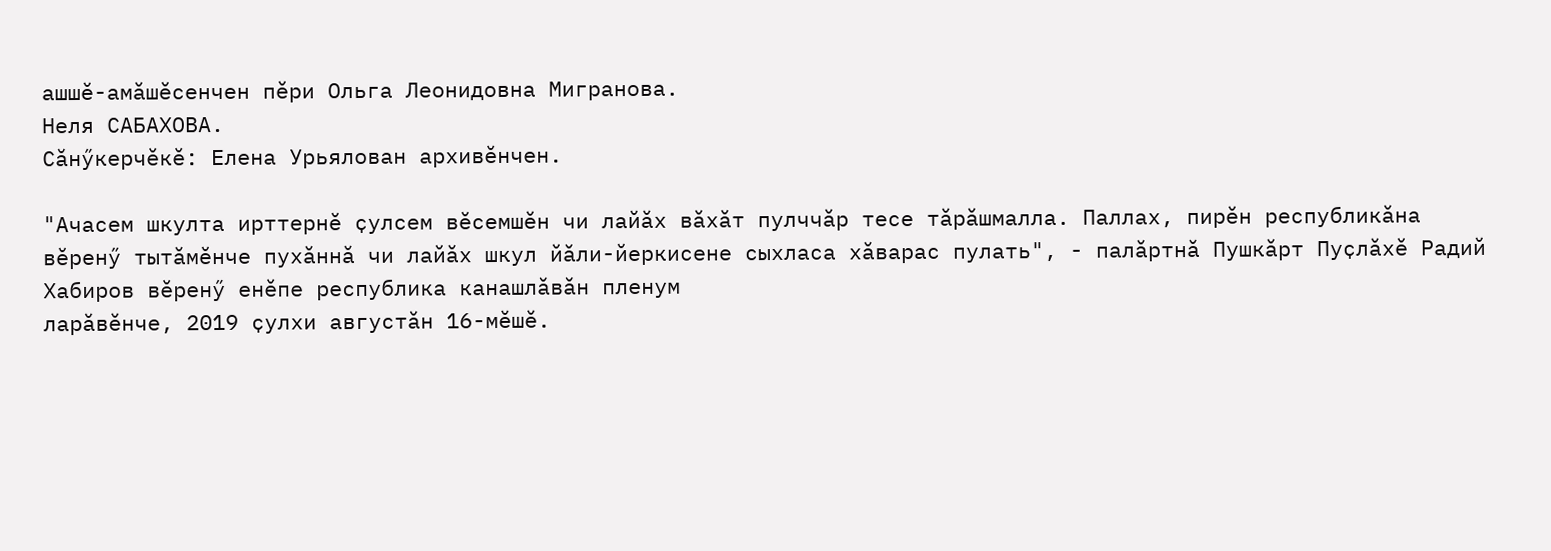ашшӗ-амӑшӗсенчен пӗри Ольга Леонидовна Мигранова.
Неля САБАХОВА.
Сӑнӳкерчӗкӗ: Елена Урьялован архивӗнчен.

"Ачасем шкулта ирттернӗ ҫулсем вӗсемшӗн чи лайӑх вӑхӑт пулччӑр тесе тӑрӑшмалла. Паллах, пирӗн республикӑна вӗренӳ тытӑмӗнче пухӑннӑ чи лайӑх шкул йăли-йеркисене сыхласа хӑварас пулать", - палӑртнă Пушкӑрт Пуҫлӑхӗ Радий Хабиров вӗренӳ енӗпе республика канашлăвăн пленум
ларӑвӗнче, 2019 ҫулхи августӑн 16-мӗшӗ.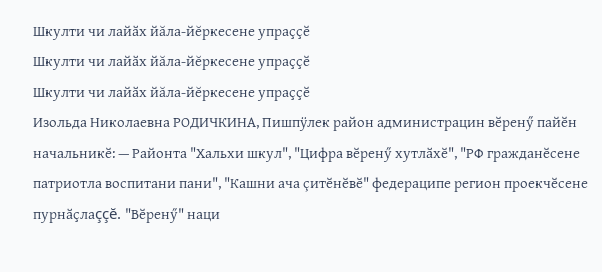Шкулти чи лайӑх йăла-йĕркесене упраҫҫӗ
Шкулти чи лайӑх йăла-йĕркесене упраҫҫӗ
Шкулти чи лайӑх йăла-йĕркесене упраҫҫӗ
Изольда Николаевна РОДИЧКИНА, Пишпÿлек район администрацин вӗренӳ пайӗн начальникӗ: — Районта "Хальхи шкул", "Цифра вӗренӳ хутлӑхӗ", "РФ гражданӗсене патриотла воспитани пани", "Кашни ача çитӗнӗвӗ" федераципе регион проекчӗсене пурнӑҫлаççĕ. "Вӗренӳ" наци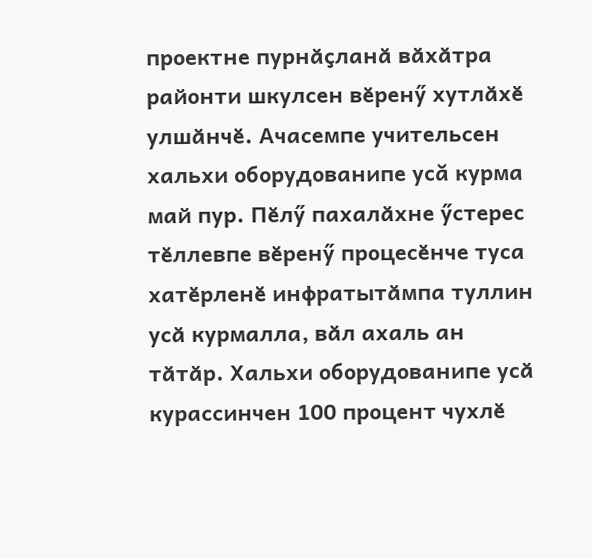проектне пурнӑҫланӑ вӑхӑтра районти шкулсен вӗренӳ хутлӑхӗ улшӑнчӗ. Ачасемпе учительсен хальхи оборудованипе усă курма май пур. Пӗлӳ пахалӑхне ӳстерес тӗллевпе вӗренӳ процесӗнче туса хатӗрленӗ инфратытӑмпа туллин усӑ курмалла, вӑл ахаль ан тӑтӑр. Хальхи оборудованипе усӑ курассинчен 100 процент чухлӗ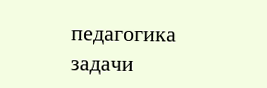педагогика задачи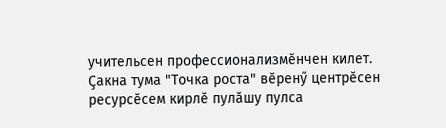учительсен профессионализмӗнчен килет. Ҫакна тума "Точка роста" вӗренӳ центрӗсен ресурсӗсем кирлӗ пулӑшу пулса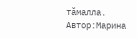тăмалла.
Автор:Марина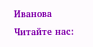Иванова
Читайте нас: